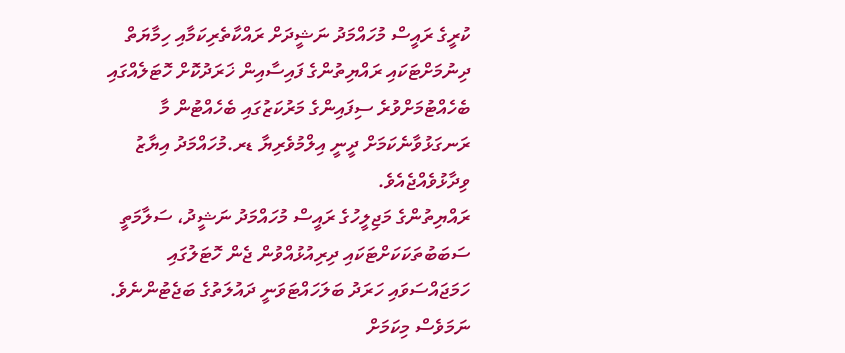ކުރީގެ ރައީސް މުހައްމަދު ނަޝީދަށް ރައްކާތެރިކަމާއި ހިމާޔަތް ދިނުމަށްޓަކައި ރައްޔިތުންގެ ފައިސާއިން ޚަރަދުކޮށް ހޮޓަލެއްގައި ބެހެއްޓުމަށްވުރެ ސިފައިންގެ މަރުކަޒުގައި ބެހެއްޓުން މާ ރަނގަޅުވާނެކަމަށް ދީނީ އިލްމުވެރިޔާ ޑރ.މުހައްމަދު އިޔާޒު ވިދާޅުވެއްޖެއެވެ.
ރައްޔިތުންގެ މަޖިލީހުގެ ރައީސް މުހައްމަދު ނަޝީދު، ސަލާމަތީ ސަބަބުތަކަކަށްޓަކައި ދިރިއުޅުއްވުން ޖެން ހޮޓަލުގައި ހަމަޖައްސަވައި ހަރަދު ބަލަހައްޓަވަނީ ދައުލަތުގެ ބަޖެޓުންނެވެ. ނަމަވެސް މިކަމަށް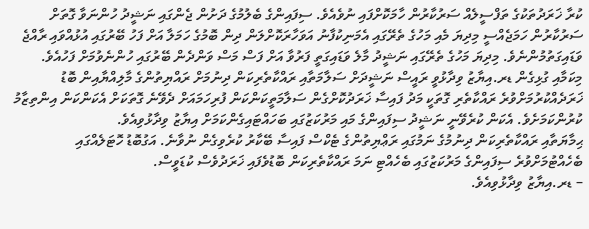ކުރާ ޚަރަދުތަކުގެ ތަފްސީލެއް ސަރުކާރުން ހާމަކޮށްފައި ނުވެއެވެ. ސިފައިންގެ ބެލުމުގެ ދަށުން ޖެންގައި ނަޝީދު ހުންނަވާ ގޮތަށް ސަރުކާރުން ހަމަޖެއްސީ މިދިޔަ މެއި މަހުގެ ތެރޭގައި އެމަނިކުފާނު އަވަހާރަކޮށްލަން ދިން ބޮމުގެ ހަމަލާ އަށް ފަހު ބޭރުގައި އުޅުއްވައި ރާއްޖެ ވަޑައިގަތުމުންނެވެ. މިދިޔަ މަހުގެ ތެރޭގައި ނަޝީދު މާލެ ވަޑައިގަތީ ފަރުވާ އަށް ފަސް މަސް ވަންދެން ބޭރުގައި ހުންނެވުމަށް ފަހުއެވެ.
މިކަމާއި ގުޅިގެން ޑރ.އިޔާޒު ވިދާޅުވީ ރައީސް ނަޝީދަށް ސަލާމަތާއި ރައްކާތެރިކަން ދިނުމަށް ރައްޔިތުންގެ މާލިއްޔާއިން ބޮޑު ޚަރަދެއްކުރުމަށްވުރެ ރައްކާތެރި ގޮތަކީ މަދު ފައިސާ ޚަރަދުކޮށްގެން ސަލާމަތީކަންކަން ފުރިހަމައަށް ދެވޭނެ ގޮތަކަށް އެކަންކަން އިންތިޒާމު ކުރުންކަމަށެވެ. އެކަން ކުރެވޭނީ ނަޝީދު ސިފައިންގެ މައި މަރުކަޒުގައި ބަހައްޓައިގެންކަމަށް އިޔާޒު ވިދާޅުވިއެވެ.
ޙިމާޔަތާއި ރައްކާތެރިކަން ދިނުމުގެ ނަމުގައި ރަޢްޔިތުންގެ ޓެކްސް ފައިސާ ބޭކާރު ކުރެވިގެން ނުވާނެ. އަގުބޮޑު ހޮޓަލެއްގައި ބެހެއްޓުމަށްވުރެ ސިފައިންގެ މަރުކަޒުގައި ބެހެއްޓި ނަމަ ރައްކާތެރިކަން ބޮޑުވެފައި ޚަރަދުވެސް ކުޑަވީސް.
– ޑރ.އިޔާޒު ވިދާޅުވިއެވެ.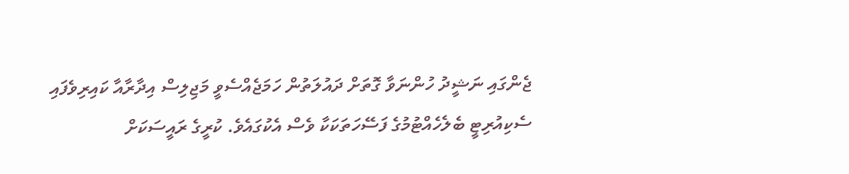ޖެންގައި ނަޝީދު ހުންނަވާ ގޮތަށް ދައުލަތުން ހަމަޖެއްސެވީ މަޖިލިސް އިދާރާއާ ކައިރިވެފައި ސެކިއުރިޓީ ބެލެހެއްޓުމުގެ ފަސޭހަތަކަކާ ވެސް އެކުގައެވެ. ކުރީގެ ރައީސަކަށް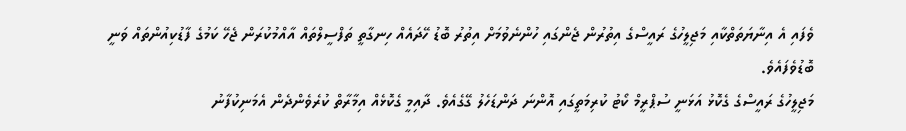ވެފައި އެ އިނާޔަތަތްކާއި މަޖިލީހުގެ ރައީސްގެ އިތުރުން ޖެންގައި ހުންނެވުމަށް އިތުރު ބޮޑު ހޭދައެއް ހިނގާތީ ތަފްސީލްތައް އާއްމުކުރަން ޖެހޭ ކަމުގެ ފާޑުކިއުންތައް ވަނީ ބޮޑުވެފައެވެ.
މަޖިލީހުގެ ރައީސްގެ ގެކޮޅު އަޅަނީ ސުޕްރީމް ކޯޓު ކުރިމަތީގައި އޮންނަ ދަންޑަހެލު ގޭގެއެވެ. ދާއިމީ ގެކޮޅެއް އިމާރާތް ކުރެވެންދެން އެމަނިކުފާނު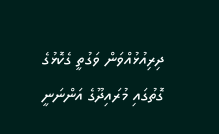ދިރިއުޅުއްވަން ވަގުތީ ގެކޮޅުގެ ގޮތުގައި މުރައިދޫގެ އަންނަނީ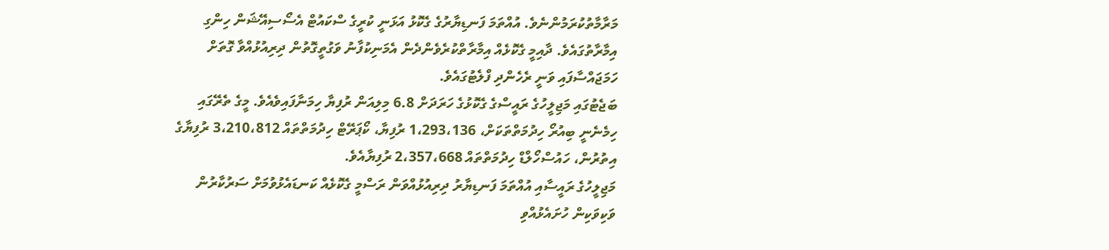މަރާމާތުކުރަމުންނެވެ. އުއްތަމަ ފަނޑިޔާރުގެ ގެކޮޅު އަޅަނީ ކުރީގެ ސްކައުޓް އެސޯސިއޭޝަން ހިންގި އިމާރާތުގައެވެ. ދާއިމީ ގެކޮޅެއް އިމާރާތްކުރެވެންދެން އެމަނިކުފާނު ވަގުތީގޮތުން ދިރިއުޅުއްވާ ގޮތަށް ހަމަޖައްސާފައި ވަނީ ރެހެންދި ފްލެޓުގައެވެ.
ބަޖެޓުގައި މަޖިލީހުގެ ރައީސްގެ ގެކޮޅުގެ ހަރަދަށް 6.8 މިލިއަން ރުފިޔާ ހިމަނާފައިވެއެވެ. މީގެ ތެރޭގައި ހިމެނެނީ ބިއުރޯ ހިދުމަތްތަކަށް، 1،293،136 ރުފިޔާ، ކޯޕަރޭޓް ހިދުމަތްތައް 3،210،812 ރުފިޔާގެ އިތުރުން، ހައުސްހޯލްޑް ހިދުމަތްތައް 2،357،668 ރުފިޔާއެވެ.
މަޖިލީހުގެ ރައީސާއި އުއްތަމަ ފަނޑިޔާރު ދިރިއުޅުއްވަން ރަސްމީ ގެކޮޅެއް ކަނޑައެޅުވުމަށް ސަރުކާރުން ވަކިވަކިން ހުށައެޅުއްވި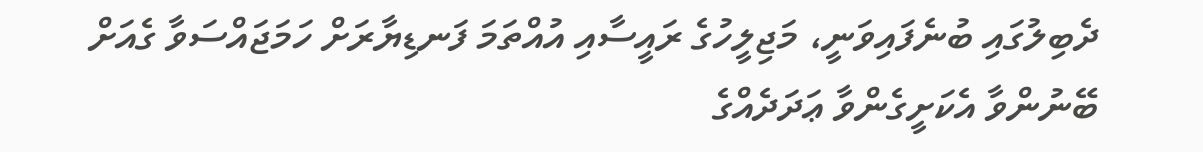ދެބިލުގައި ބުނެފައިވަނީ، މަޖިލީހުގެ ރައީސާއި އުއްތަމަ ފަނޑިޔާރަށް ހަމަޖައްސަވާ ގެއަށް ބޭނުންވާ އެކަށީގެންވާ ޢަދަދެއްގެ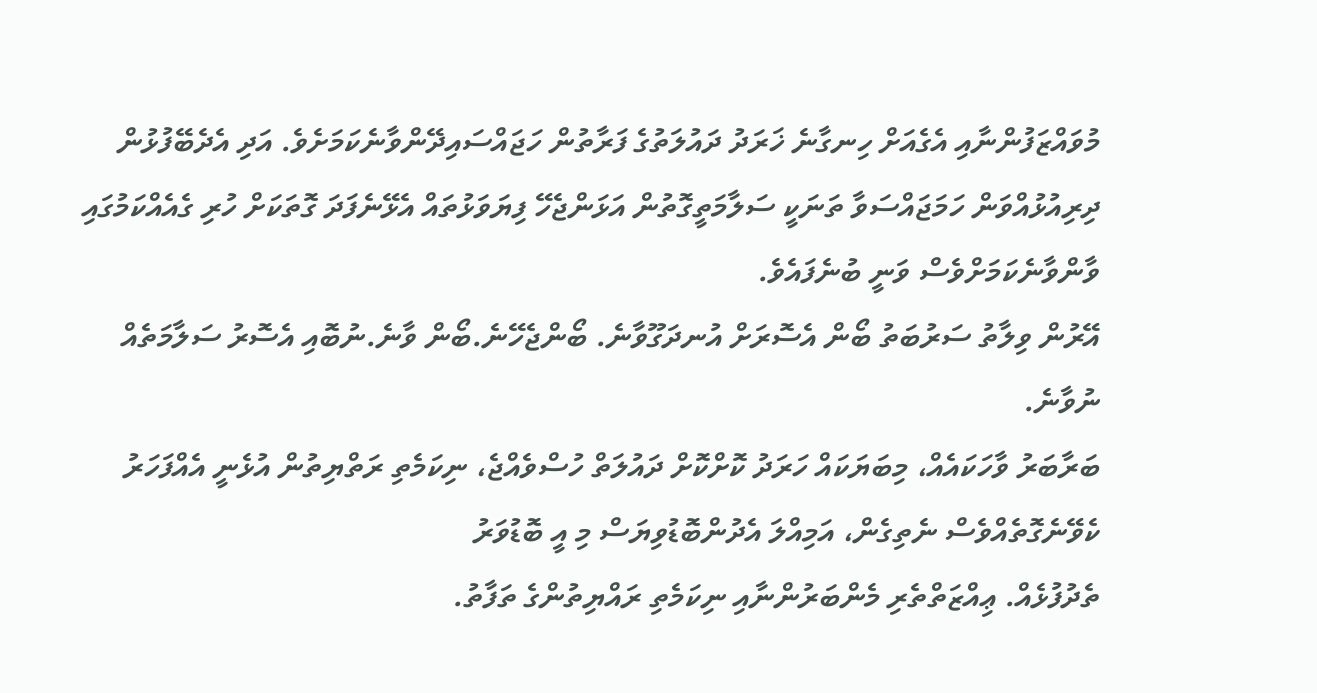މުވައްޒަފުންނާއި އެގެއަށް ހިނގާނެ ޚަރަދު ދައުލަތުގެ ފަރާތުން ހަޖައްސައިދޭންވާނެކަމަށެވެ. އަދި އެދެބޭފުޅުން ދިރިއުޅުއްވަން ހަމަޖައްސަވާ ތަނަކީ ސަލާމަތީގޮތުން އަޅަންޖެހޭ ފިޔަވަޅުތައް އެޅޭނެފަދަ ގޮތަކަށް ހުރި ގެއެއްކަމުގައި ވާންވާނެކަމަށްވެސް ވަނީ ބުނެފައެވެ.
އޭރުން ވިލާތު ސަރުބަތު ބޯން އެސޮރަށް އުނދަގޫވާނެ. ބޯންޖެހޭނެ.ބޯން ވާނެ.ނުބޮއި އެސޮރު ސަލާމަތެއް ނުވާނެ.
ބަރާބަރު ވާހަކައެއް، މިބަޔަކައް ހަރަދު ކޮށްކޮށް ދައުލަތް ހުސްވެއްޖެ، ނިކަމެތި ރަތްޔިތުން އުޅެނީ އެއްފަހަރު ކެވޭނެގޮތެއްވެސް ނެތިގެން، އަމިއްލަ އެދުންބޮޑުވިޔަސް މި އީ ބޮޑުވަރު
ތެދުފުޅެއް. ޢިއްޒަތްތެރި މެންބަރުންނާއި ނިކަމެތި ރައްޔިތުންގެ ތަފާތު.